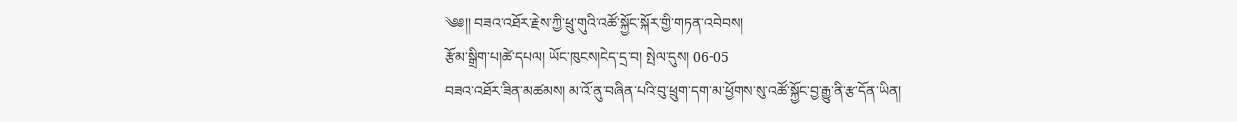༄༅།། བཟའ་འཐོར་རྗེས་ཀྱི་ཕྲུ་གུའི་འཚོ་སྐྱོང་སྐོར་གྱི་གཏན་འབེབས།
རྩོམ་སྒྲིག་པ།ཚེ་དཔལ། ཡོང་ཁུངས།ངེད་དྲ་བ། སྤེལ་དུས། 06-05
བཟའ་འཐོར་ཟིན་མཚམས། མ་འོ་ནུ་བཞིན་པའི་བུ་ཕྲུག་དག་མ་ཕྱོགས་སུ་འཚོ་སྐྱོང་བྱ་རྒྱུ་ནི་རྩ་དོན་ཡིན།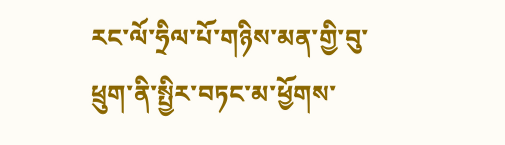རང་ལོ་ཧྲིལ་པོ་གཉིས་མན་གྱི་བུ་ཕྲུག་ནི་སྤྱིར་བཏང་མ་ཕྱོགས་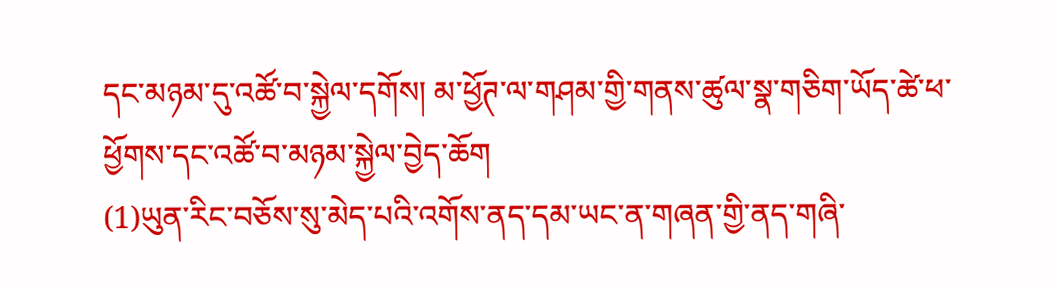དང་མཉམ་དུ་འཚོ་བ་སྐྱེལ་དགོས། མ་ཕྱོཊ་ལ་གཤམ་གྱི་གནས་ཚུལ་སྣ་གཅིག་ཡོད་ཚེ་ཕ་ཕྱོགས་དང་འཚོ་བ་མཉམ་སྐྱེལ་བྱེད་ཆོག
(1)ཡུན་རིང་བཅོས་སུ་མེད་པའི་འགོས་ནད་དམ་ཡང་ན་གཞན་གྱི་ནད་གཞི་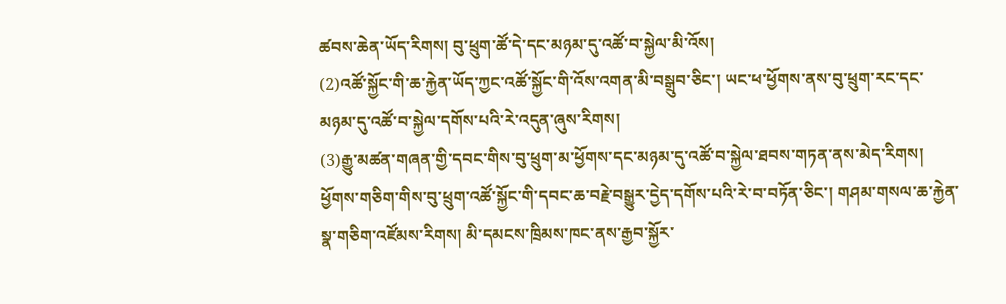ཚབས་ཆེན་ཡོད་རིགས། བུ་ཕྲུག་ཚོ་དེ་དང་མཉམ་དུ་འཚོ་བ་སྐྱེལ་མི་འོས།
(2)འཚོ་སྐྱོང་གི་ཆ་རྐྱེན་ཡོད་ཀྱང་འཚོ་སྐྱོང་གི་འོས་འགན་མི་བསྒྲུབ་ཅིང་། ཡང་ཕ་ཕྱོགས་ནས་བུ་ཕྲུག་རང་དང་མཉམ་དུ་འཚོ་བ་སྐྱེལ་དགོས་པའི་རེ་འདུན་ཞུས་རིགས།
(3)རྒྱུ་མཚན་གཞན་གྱི་དབང་གིས་བུ་ཕྲུག་མ་ཕྱོགས་དང་མཉམ་དུ་འཚོ་བ་སྐྱེལ་ཐབས་གཏན་ནས་མེད་རིགས།
ཕྱོགས་གཅིག་གིས་བུ་ཕྲུག་འཚོ་སྐྱོང་གི་དབང་ཆ་བརྗེ་བསྒྱུར་དྱེད་དགོས་པའི་རེ་བ་བཏོན་ཅིང་། གཤམ་གསལ་ཆ་རྐྱེན་སྣ་གཅིག་འཛོམས་རིགས། མི་དམངས་ཁྲིམས་ཁང་ནས་རྒྱབ་སྐྱོར་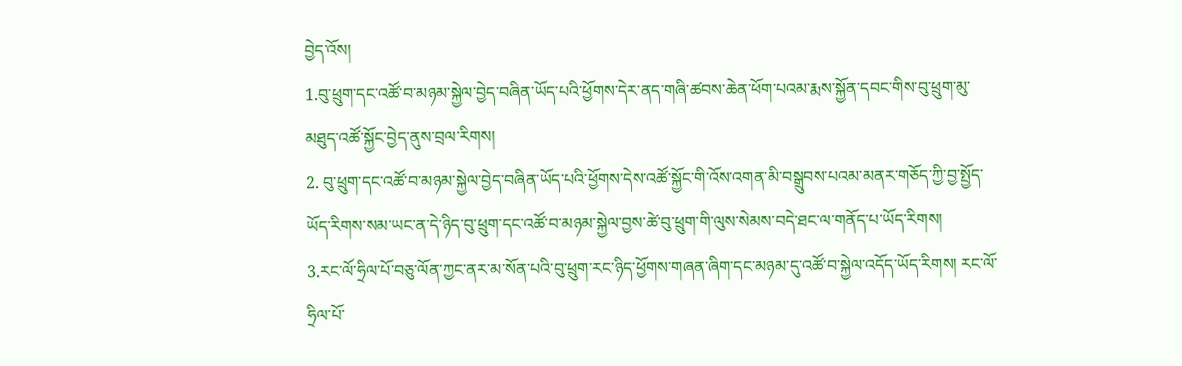བྱེད་འོས།
1.བུ་ཕྲུག་དང་འཚོ་བ་མཉམ་སྐྱེལ་བྱེད་བཞིན་ཡོད་པའི་ཕྱོགས་དེར་ནད་གཞི་ཚབས་ཆེན་ཕོག་པའམ་རྨས་སྐྱོན་དབང་གིས་བུ་ཕྲུག་མུ་མཐུད་འཚོ་སྐྱོང་བྱེད་ནུས་བྲལ་རིགས།
2. བུ་ཕྲུག་དང་འཚོ་བ་མཉམ་སྐྱེལ་བྱེད་བཞིན་ཡོད་པའི་ཕྱོགས་དེས་འཚོ་སྐྱོང་གི་འོས་འགན་མི་བསྒྲུབས་པའམ་མནར་གཅོད་ཀྱི་བྱ་སྤྱོད་ཡོད་རིགས་སམ་ཡང་ན་དེ་ཉིད་བུ་ཕྲུག་དང་འཚོ་བ་མཉམ་སྐྱེལ་བྱས་ཚེ་བུ་ཕྲུག་གི་ལུས་སེམས་བདེ་ཐང་ལ་གནོད་པ་ཡོད་རིགས།
3.རང་ལོ་ཧྲིལ་པོ་བཅུ་ལོན་ཀྱང་ནར་མ་སོན་པའི་བུ་ཕྲུག་རང་ཉིད་ཕྱོགས་གཞན་ཞིག་དང་མཉམ་དུ་འཚོ་བ་སྐྱེལ་འདོད་ཡོད་རིགས། རང་ལོ་ཧྲིལ་པོ་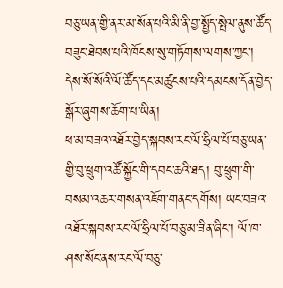བཅུ་ཡན་གྱི་ནར་མ་སོན་པའི་མི་ནི་བྱ་སྤྱོད་སྤེལ་ནུས་ཚོད་བཟུང་ཐེབས་པའི་ཁོངས་སུ་གཏོགས་ལགས་ཀྱང་། དེས་སོ་སོའི་ལོ་ཚོད་དང་མཚུངས་པའི་དམངས་དོན་བྱེད་
སྒོར་ཞུགས་ཆོག་པ་ཡིན།
ཕ་མ་བཟའ་འཐོར་བྱེད་སྐབས་རང་ལོ་ཧྲིལ་པོ་བཅུ་ཡན་གྱི་བུ་ཕྲུག་འཚོ་སྐྱོང་གི་དབང་ཆའི་ཐད། བུ་ཕྲུག་གི་བསམ་འཆར་གསན་འཇོག་གནང་དགོས། ཡང་བཟའ་འཐོར་སྐབས་རང་ལོ་ཧྲིལ་པོ་བཅུ་མ་ཟིན་ཞིང་། ལོ་ཁ་ཤས་སོང་ནས་རང་ལོ་བཅུ་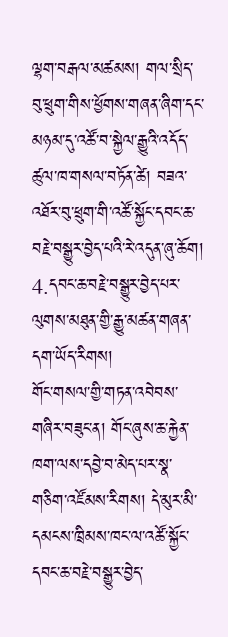ལྷག་བརྒལ་མཚམས། གལ་སྲིད་བུ་ཕྲུག་གིས་ཕྱོགས་གཞན་ཞིག་དང་མཉམ་དུ་འཚོ་བ་སྐྱེལ་རྒྱུའི་འདོད་ཚུལ་ཁ་གསལ་བཏོན་ཚེ། བཟའ་འཐོར་བུ་ཕྲུག་གི་འཚོ་སྐྱོང་དབང་ཆ་བརྗེ་བསྒྱུར་བྱེད་པའི་རེ་འདུན་ཞུ་ཆོག།
4.དབང་ཆ་བརྗེ་བསྒྱུར་བྱེད་པར་ལུགས་མཐུན་གྱི་རྒྱུ་མཚན་གཞན་དག་ཡོད་རིགས།
གོང་གསལ་གྱི་གཏན་འབེབས་གཞིར་བཟུང་ན། གོང་ཞུས་ཆ་རྐྱེན་ཁག་ལས་དབྱེ་བ་མེད་པར་སྣ་གཅིག་འཛོམས་རིགས། དེ་མུར་མི་དམངས་ཁྲིམས་ཁང་ལ་འཚོ་སྐྱོང་དབང་ཆ་བརྗེ་བསྒྱུར་བྱེད་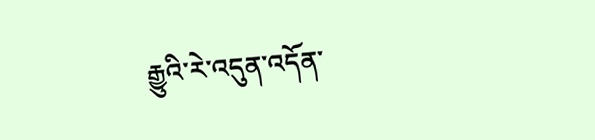རྒྱུའི་རེ་འདུན་འདོན་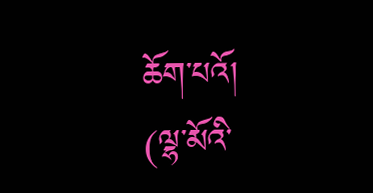ཆོག་པའོ།
(ལྷ་མོའི་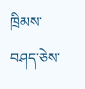ཁྲིམས་བཤད་ཅེས་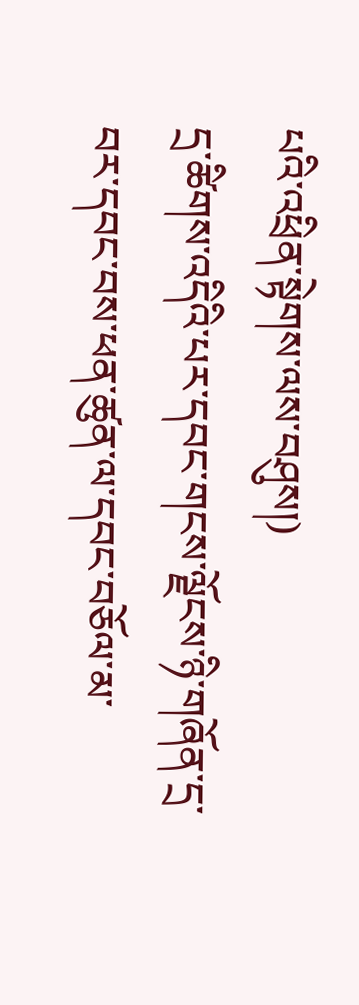པའི་འཕྲིན་སྟེགས་ལས་བཤུས།)
དྲ་ཚིགས་འདིའི་པར་དབང་གངས་ལྗོངས་ཉི་གཞོན་དྲ་བར་དབང་བས་ཕན་ཚུན་ལ་དབང་བཅོལ་མ་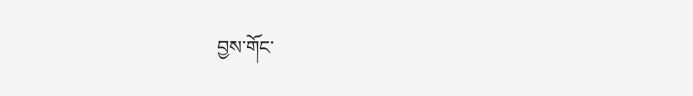བྱས་གོང་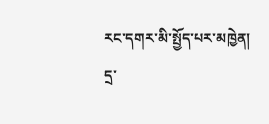རང་དགར་མི་སྤྱོད་པར་མཁྱེན།
དྲ་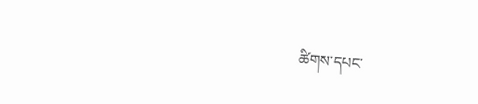ཚིགས་དཔང་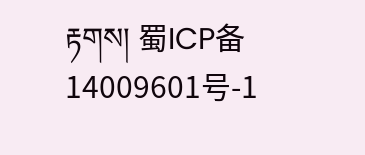རྟགས། 蜀ICP备14009601号-1